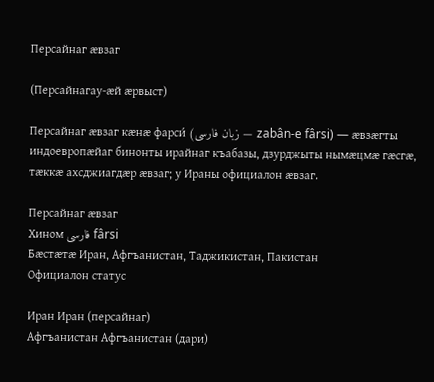Персайнаг æвзаг

(Персайнагау-æй æрвыст)

Персайнаг æвзаг кæнæ фарси́ (زبان فارسی — zabân-e fârsi) — æвзæгты индоевропæйаг бинонты ирайнаг къабазы, дзурджыты нымæцмæ гæсгæ, тæккæ ахсджиагдæр æвзаг; у Ираны официалон æвзаг.

Персайнаг æвзаг
Хином فارسی fârsi
Бæстæтæ Иран, Афгъанистан, Таджикистан, Пакистан
Официалон статус

Иран Иран (персайнаг)
Афгъанистан Афгъанистан (дари)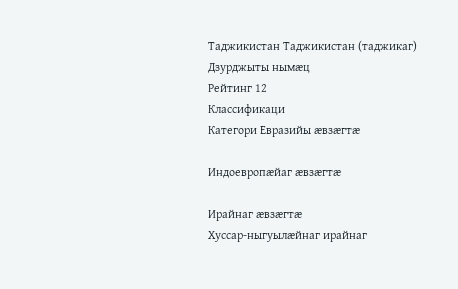Таджикистан Таджикистан (таджикаг)
Дзурджыты нымæц
Рейтинг 12
Классификаци
Категори Евразийы æвзæгтæ

Индоевропæйаг æвзæгтæ

Ирайнаг æвзæгтæ
Хуссар-ныгуылæйнаг ирайнаг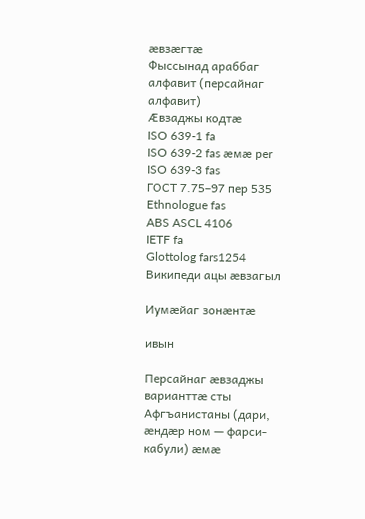æвзæгтæ
Фыссынад араббаг алфавит (персайнаг алфавит)
Æвзаджы кодтæ
ISO 639-1 fa
ISO 639-2 fas æмæ per
ISO 639-3 fas
ГОСТ 7.75–97 пер 535
Ethnologue fas
ABS ASCL 4106
IETF fa
Glottolog fars1254
Википеди ацы æвзагыл

Иумæйаг зонæнтæ

ивын

Персайнаг æвзаджы варианттæ сты Афгъанистаны (дари, æндæр ном — фарси-кабули) æмæ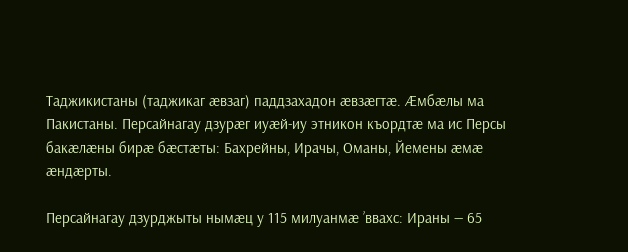Таджикистаны (таджикаг æвзаг) паддзахадон æвзæгтæ. Æмбæлы ма Пакистаны. Персайнагау дзурæг иуæй-иу этникон къордтæ ма ис Персы бакæлæны бирæ бæстæты: Бахрейны, Ирачы, Оманы, Йемены æмæ æндæрты.

Персайнагау дзурджыты нымæц у 115 милуанмæ ’ввахс: Ираны — 65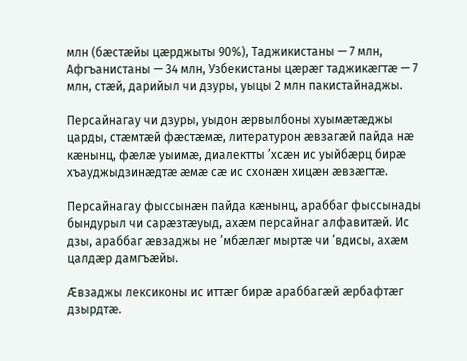млн (бæстæйы цæрджыты 90%), Таджикистаны — 7 млн, Афгъанистаны — 34 млн, Узбекистаны цæрæг таджикæгтæ — 7 млн, стæй, дарийыл чи дзуры, уыцы 2 млн пакистайнаджы.

Персайнагау чи дзуры, уыдон æрвылбоны хуымæтæджы царды, стæмтæй фæстæмæ, литературон æвзагæй пайда нæ кæнынц, фæлæ уыимæ, диалектты ’хсæн ис уыйбæрц бирæ хъауджыдзинæдтæ æмæ сæ ис схонæн хицæн æвзæгтæ.

Персайнагау фыссынæн пайда кæнынц, араббаг фыссынады бындурыл чи сарæзтæуыд, ахæм персайнаг алфавитæй. Ис дзы, араббаг æвзаджы не ’мбæлæг мыртæ чи ’вдисы, ахæм цалдæр дамгъæйы.

Æвзаджы лексиконы ис иттæг бирæ араббагæй æрбафтæг дзырдтæ.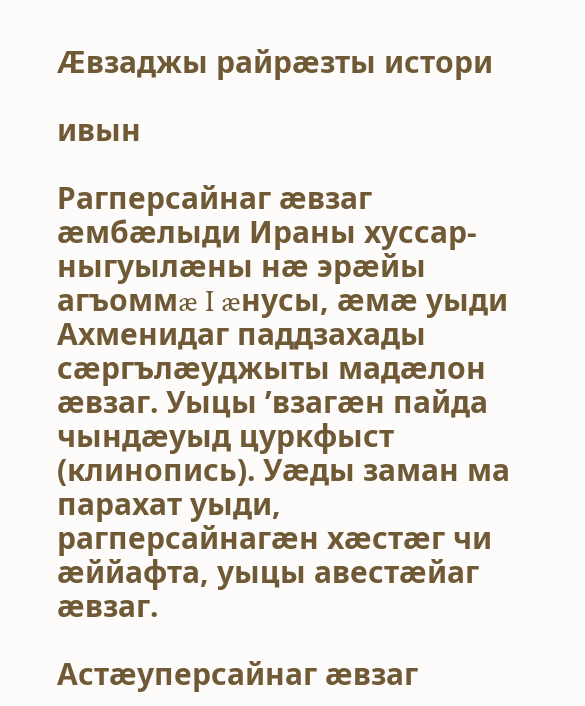Æвзаджы райрæзты истори

ивын

Рагперсайнаг æвзаг æмбæлыди Ираны хуссар-ныгуылæны нæ эрæйы агъоммæ I æнусы, æмæ уыди Ахменидаг паддзахады сæргълæуджыты мадæлон æвзаг. Уыцы ’взагæн пайда чындæуыд цуркфыст (клинопись). Уæды заман ма парахат уыди, рагперсайнагæн хæстæг чи æййафта, уыцы авестæйаг æвзаг.

Астæуперсайнаг æвзаг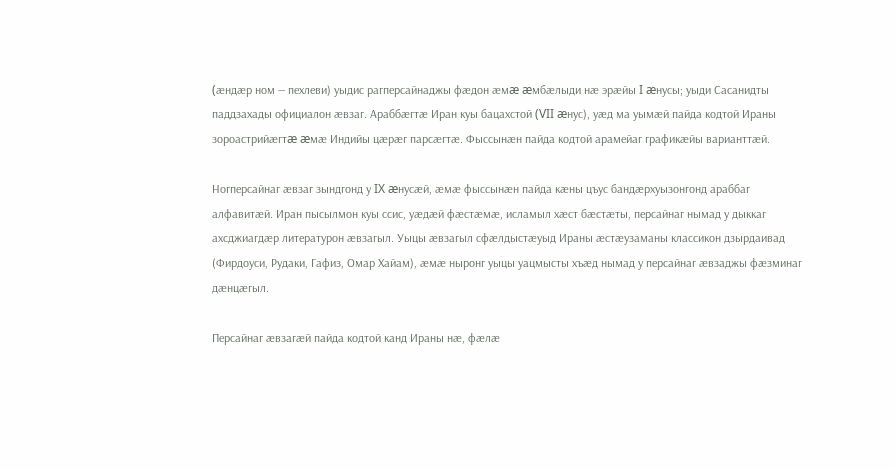(æндæр ном — пехлеви) уыдис рагперсайнаджы фæдон æмæ æмбæлыди нæ эрæйы I æнусы; уыди Сасанидты паддзахады официалон æвзаг. Араббæгтæ Иран куы бацахстой (VII æнус), уæд ма уымæй пайда кодтой Ираны зороастрийæгтæ æмæ Индийы цæрæг парсæгтæ. Фыссынæн пайда кодтой арамейаг графикæйы варианттæй.

Ногперсайнаг æвзаг зындгонд у IX æнусæй, æмæ фыссынæн пайда кæны цъус бандæрхуызонгонд араббаг алфавитæй. Иран пысылмон куы ссис, уæдæй фæстæмæ, исламыл хæст бæстæты, персайнаг нымад у дыккаг ахсджиагдæр литературон æвзагыл. Уыцы æвзагыл сфæлдыстæуыд Ираны æстæузаманы классикон дзырдаивад (Фирдоуси, Рудаки, Гафиз, Омар Хайам), æмæ ныронг уыцы уацмысты хъæд нымад у персайнаг æвзаджы фæзминаг дæнцæгыл.

Персайнаг æвзагæй пайда кодтой канд Ираны нæ, фæлæ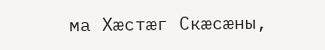ма Хæстæг Скæсæны,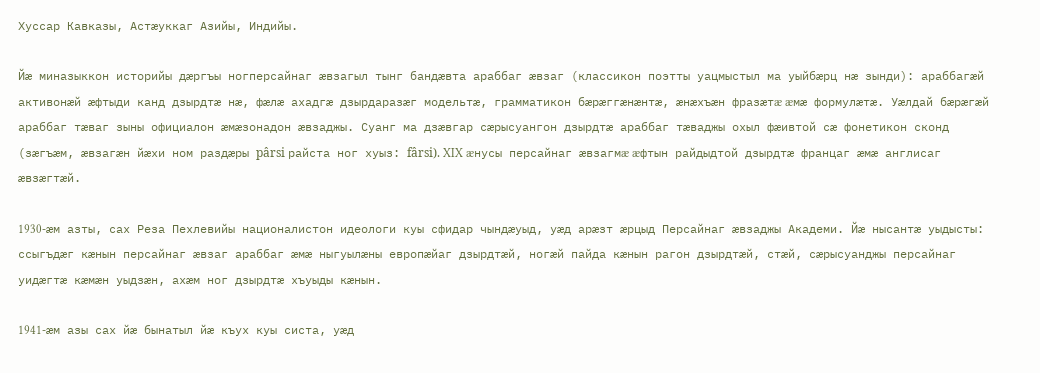Хуссар Кавказы, Астæуккаг Азийы, Индийы.

Йæ миназыккон историйы дæргъы ногперсайнаг æвзагыл тынг бандæвта араббаг æвзаг (классикон поэтты уацмыстыл ма уыйбæрц нæ зынди): араббагæй активонæй æфтыди канд дзырдтæ нæ, фæлæ ахадгæ дзырдаразæг модельтæ, грамматикон бæрæггæнæнтæ, æнæхъæн фразæтæ æмæ формулæтæ. Уæлдай бæрæгæй араббаг тæваг зыны официалон æмæзонадон æвзаджы. Суанг ма дзæвгар сæрысуангон дзырдтæ араббаг тæваджы охыл фæивтой сæ фонетикон сконд (зæгъæм, æвзагæн йæхи ном раздæры pârsi райста ног хуыз: fârsi). XIX æнусы персайнаг æвзагмæ æфтын райдыдтой дзырдтæ францаг æмæ англисаг æвзæгтæй.

1930-æм азты, сах Реза Пехлевийы националистон идеологи куы сфидар чындæуыд, уæд арæзт æрцыд Персайнаг æвзаджы Академи. Йæ нысантæ уыдысты: ссыгъдæг кæнын персайнаг æвзаг араббаг æмæ ныгуылæны европæйаг дзырдтæй, ногæй пайда кæнын рагон дзырдтæй, стæй, сæрысуанджы персайнаг уидæгтæ кæмæн уыдзæн, ахæм ног дзырдтæ хъуыды кæнын.

1941-æм азы сах йæ бынатыл йæ къух куы систа, уæд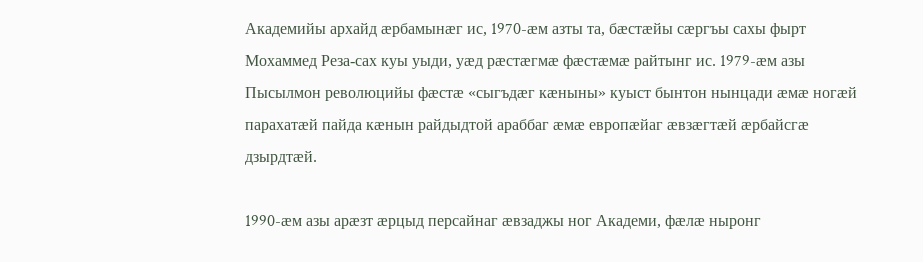Академийы архайд æрбамынæг ис, 1970-æм азты та, бæстæйы сæргъы сахы фырт Мохаммед Реза-сах куы уыди, уæд рæстæгмæ фæстæмæ райтынг ис. 1979-æм азы Пысылмон революцийы фæстæ «сыгъдæг кæныны» куыст бынтон нынцади æмæ ногæй парахатæй пайда кæнын райдыдтой араббаг æмæ европæйаг æвзæгтæй æрбайсгæ дзырдтæй.

1990-æм азы арæзт æрцыд персайнаг æвзаджы ног Академи, фæлæ ныронг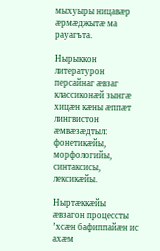мыхуыры ницавæр æрмæджытæ ма рауагъта.

Нырыккон литературон персайнаг æвзаг классиконæй зынгæ хицæн кæны æппæт лингвистон æмвæзæдтыл: фонетикæйы, морфологийы, синтаксисы, лексикæйы.

Ныртæккæйы æвзагон процессты ’хсæн бафиппайæн ис ахæм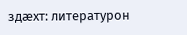здæхт: литературон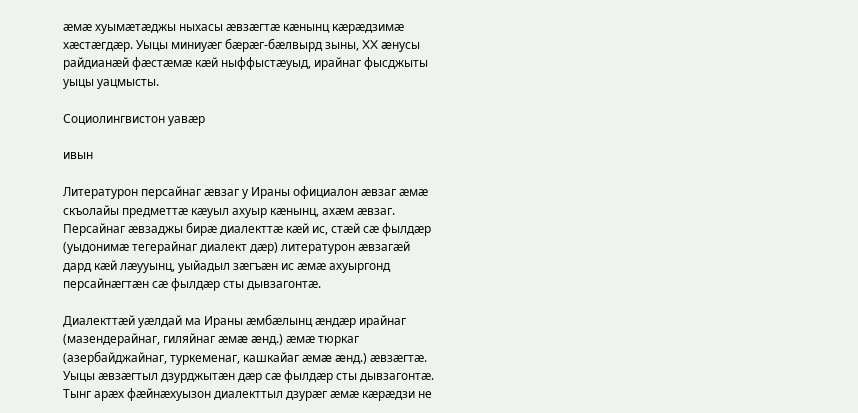æмæ хуымæтæджы ныхасы æвзæгтæ кæнынц кæрæдзимæ хæстæгдæр. Уыцы миниуæг бæрæг-бæлвырд зыны, XX æнусы райдианæй фæстæмæ кæй ныффыстæуыд, ирайнаг фысджыты уыцы уацмысты.

Социолингвистон уавæр

ивын

Литературон персайнаг æвзаг у Ираны официалон æвзаг æмæ скъолайы предметтæ кæуыл ахуыр кæнынц, ахæм æвзаг. Персайнаг æвзаджы бирæ диалекттæ кæй ис, стæй сæ фылдæр (уыдонимæ тегерайнаг диалект дæр) литературон æвзагæй дард кæй лæууынц, уыйадыл зæгъæн ис æмæ ахуыргонд персайнæгтæн сæ фылдæр сты дывзагонтæ.

Диалекттæй уæлдай ма Ираны æмбæлынц æндæр ирайнаг (мазендерайнаг, гиляйнаг æмæ æнд.) æмæ тюркаг (азербайджайнаг, туркеменаг, кашкайаг æмæ æнд.) æвзæгтæ. Уыцы æвзæгтыл дзурджытæн дæр сæ фылдæр сты дывзагонтæ. Тынг арæх фæйнæхуызон диалекттыл дзурæг æмæ кæрæдзи не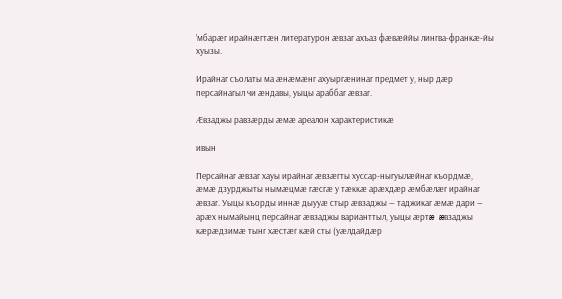’мбарæг ирайнæгтæн литературон æвзаг ахъаз фæвæййы лингва-франкæ-йы хуызы.

Ирайнаг съолаты ма æнæмæнг ахуыргæнинаг предмет у, ныр дæр персайнагыл чи æндавы, уыцы араббаг æвзаг.

Æвзаджы равзæрды æмæ ареалон характеристикæ

ивын

Персайнаг æвзаг хауы ирайнаг æвзæгты хуссар-ныгуылæйнаг къордмæ, æмæ дзурджыты нымæцмæ гæсгæ у тæккæ арæхдæр æмбæлæг ирайнаг æвзаг. Уыцы къорды иннæ дыууæ стыр æвзаджы — таджикаг æмæ дари — арæх нымайынц персайнаг æвзаджы варианттыл, уыцы æртæ æвзаджы кæрæдзимæ тынг хæстæг кæй сты (уæлдайдæр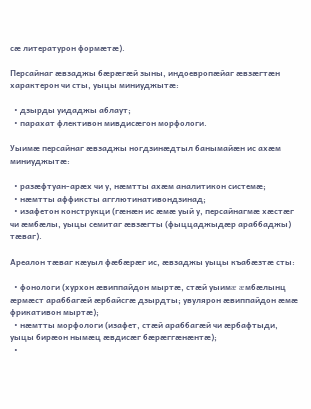сæ литературон формæтæ).

Персайнаг æвзаджы бæрæгæй зыны, индоевропæйаг æвзæгтæн характерон чи сты, уыцы миниуджытæ:

  • дзырды уидаджы аблаут;
  • парахат флективон мивдисæгон морфологи.

Уыимæ персайнаг æвзаджы ногдзинæдтыл банымайæн ис ахæм миниуджытæ:

  • разæфтуан-арæх чи у, нæмтты ахæм аналитикон системæ;
  • нæмтты аффиксты агглютинативондзинад;
  • изафетон конструкци (гæнæн ис æмæ уый у, персайнагмæ хæстæг чи æмбæлы, уыцы семитаг æвзæгты (фыццаджыдæр араббаджы) тæваг).

Ареалон тæваг кæуыл фæбæрæг ис, æвзаджы уыцы къабæзтæ сты:

  • фонологи (хурхон æвиппайдон мыртæ, стæй уыимæ æмбæлынц æрмæст араббагæй æрбайсгæ дзырдты; увулярон æвиппайдон æмæ фрикативон мыртæ);
  • нæмтты морфологи (изафет, стæй араббагæй чи æрбафтыди, уыцы бирæон нымæц æвдисæг бæрæггæнæнтæ);
  •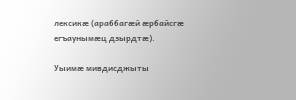лексикæ (араббагæй æрбайсгæ егъаунымæц дзырдтæ).

Уыимæ мивдисджыты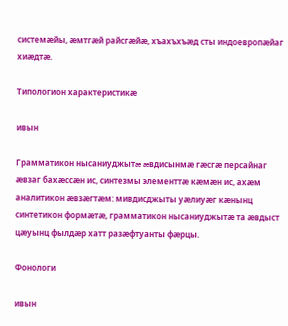системæйы, æмтгæй райсгæйæ, хъахъхъæд сты индоевропæйаг хиæдтæ.

Типологион характеристикæ

ивын

Грамматикон нысаниуджытæ æвдисынмæ гæсгæ персайнаг æвзаг бахæссæн ис, синтезмы элементтæ кæмæн ис, ахæм аналитикон æвзæгтæм: мивдисджыты уæлиуæг кæнынц синтетикон формæтæ, грамматикон нысаниуджытæ та æвдыст цæуынц фылдæр хатт разæфтуанты фæрцы.

Фонологи

ивын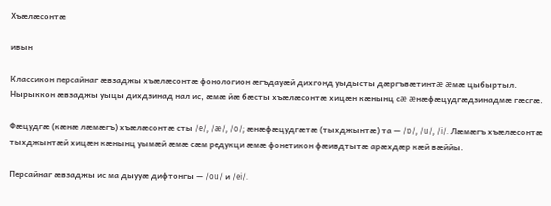Хъæлæсонтæ

ивын

Классикон персайнаг æвзаджы хъæлæсонтæ фонологион æгъдауæй дихгонд уыдысты дæргъвæтинтæ æмæ цыбыртыл. Нырыккон æвзаджы уыцы дихдзинад нал ис, æмæ йæ бæсты хъæлæсонтæ хицæн кæнынц сæ æнæфæцудгæдзинадмæ гæсгæ.

Фæцудгæ (кæнæ лæмæгъ) хъæлæсонтæ сты /e/, /æ/, /o/; æнæфæцудгæтæ (тыхджынтæ) та — /ɒ/, /u/, /i/. Лæмæгъ хъæлæсонтæ тыхджынтæй хицæн кæнынц уымæй æмæ сæм редукци æмæ фонетикон фæивдтытæ арæхдæр кæй вæййы.

Персайнаг æвзаджы ис ма дыууæ дифтонгы — /ou/ и /ei/.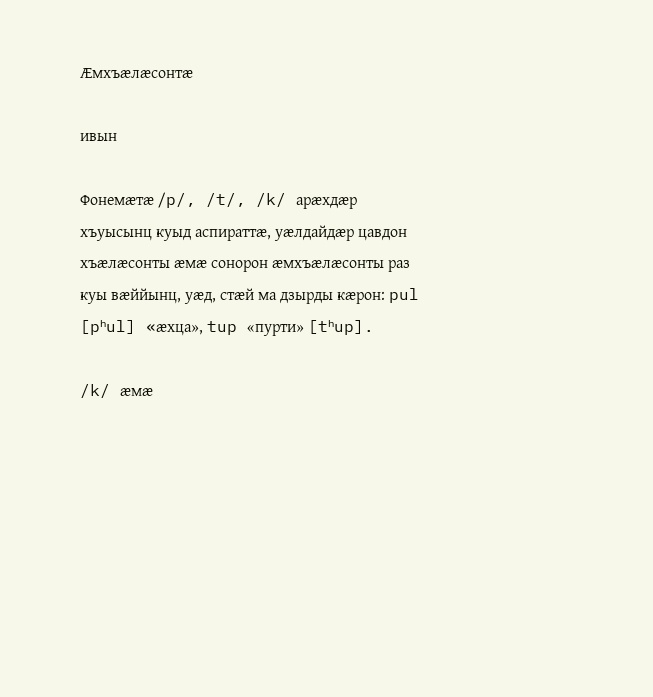Æмхъæлæсонтæ

ивын

Фонемæтæ /p/, /t/, /k/ арæхдæр хъуысынц куыд аспираттæ, уæлдайдæр цавдон хъæлæсонты æмæ сонорон æмхъæлæсонты раз куы вæййынц, уæд, стæй ма дзырды кæрон: pul [pʰul] «æхца», tup «пурти» [tʰup].

/k/ æмæ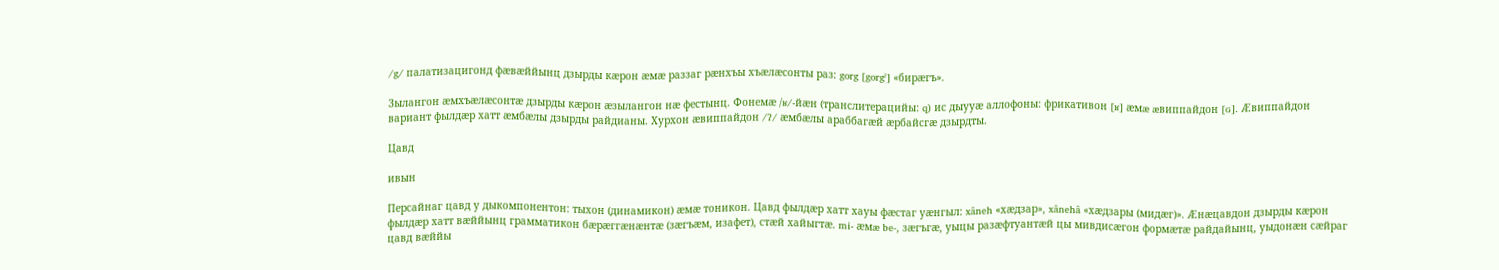/g/ палатизацигонд фæвæййынц дзырды кæрон æмæ раззаг рæнхъы хъæлæсонты раз: gorg [gorgʲ] «бирæгъ».

Зылангон æмхъæлæсонтæ дзырды кæрон æзылангон нæ фестынц. Фонемæ /ʁ/-йæн (транслитерацийы: q) ис дыууæ аллофоны: фрикативон [ʁ] æмæ æвиппайдон [ɢ]. Æвиппайдон вариант фылдæр хатт æмбæлы дзырды райдианы. Хурхон æвиппайдон /ʔ/ æмбæлы араббагæй æрбайсгæ дзырдты.

Цавд

ивын

Персайнаг цавд у дыкомпонентон: тыхон (динамикон) æмæ тоникон. Цавд фылдæр хатт хауы фæстаг уæнгыл: xâneh «хæдзар», xânehâ «хæдзары (мидæг)». Æнæцавдон дзырды кæрон фылдæр хатт вæййынц грамматикон бæрæггæнæнтæ (зæгъæм, изафет), стæй хайыгтæ. mi- æмæ be-, зæгъгæ, уыцы разæфтуантæй цы мивдисæгон формæтæ райдайынц, уыдонæн сæйраг цавд вæййы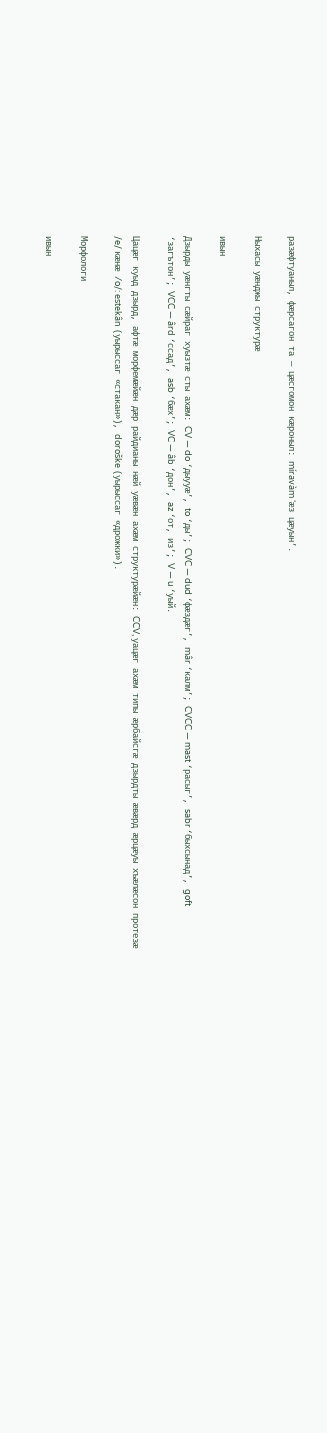разæфтуаныл, фæрсагон та — цæсгомон кæроныл: míravàm ‘æз цæуын’.

Ныхасы уæнджы структурæ

ивын

Дзырды уæнгты сæйраг хуызтæ сты ахæм: CV — do ‘дыууæ’, to ‘ды’; CVC — dud ‘фæздæг’, mâr ‘калм’; CVCC — mast ‘расыг’, sabr ‘быхсынад’, goft ‘загътон’; VCC — ârd ‘ссад’, asb ‘бæх’; VC — âb ‘дон’, az ‘от, из’; V — u ‘уый.

Цацæг куыд дзырд, афтæ морфемæйæн дæр райдианы нæй уæвæн ахæм структурæйæн: CCV, уацæг ахæм типы æрбайсгæ дзырдты æвæрд æрцæуы хъæлæсон протезæ /e/ кæнæ /o/: estekân (уырыссаг «стакан»), doroške (уырыссаг «дрожки»).

Морфологи

ивын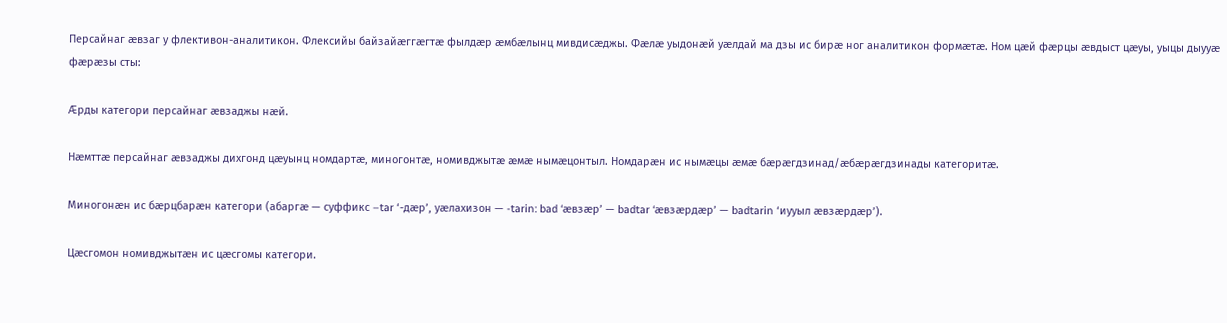Персайнаг æвзаг у флективон-аналитикон. Флексийы байзайæггæгтæ фылдæр æмбæлынц мивдисæджы. Фæлæ уыдонæй уæлдай ма дзы ис бирæ ног аналитикон формæтæ. Ном цæй фæрцы æвдыст цæуы, уыцы дыууæ фæрæзы сты:

Æрды категори персайнаг æвзаджы нæй.

Нæмттæ персайнаг æвзаджы дихгонд цæуынц номдартæ, миногонтæ, номивджытæ æмæ нымæцонтыл. Номдарæн ис нымæцы æмæ бæрæгдзинад/æбæрæгдзинады категоритæ.

Миногонæн ис бæрцбарæн категори (абаргæ — суффикс –tar ‘-дæр’, уæлахизон — -tarin: bad ‘æвзæр’ — badtar ‘æвзæрдæр’ — badtarin ‘иууыл æвзæрдæр’).

Цæсгомон номивджытæн ис цæсгомы категори.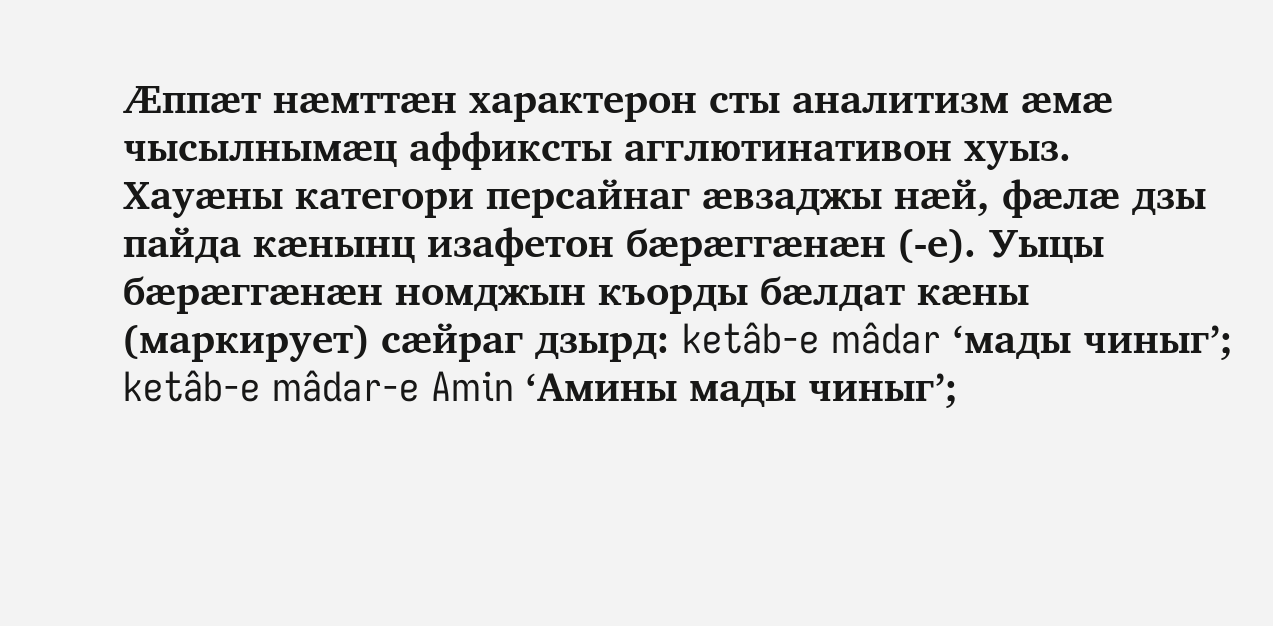Æппæт нæмттæн характерон сты аналитизм æмæ чысылнымæц аффиксты агглютинативон хуыз. Хауæны категори персайнаг æвзаджы нæй, фæлæ дзы пайда кæнынц изафетон бæрæггæнæн (-е). Уыцы бæрæггæнæн номджын къорды бæлдат кæны (маркирует) сæйраг дзырд: ketâb-e mâdar ‘мады чиныг’; ketâb-e mâdar-e Amin ‘Амины мады чиныг’;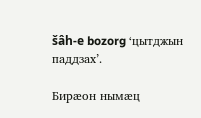šâh-e bozorg ‘цытджын паддзах’.

Бирæон нымæц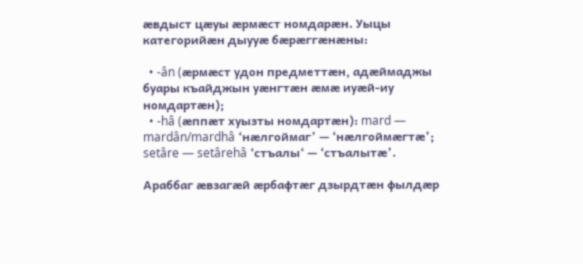æвдыст цæуы æрмæст номдарæн. Уыцы категорийæн дыууæ бæрæггæнæны:

  • -ân (æрмæст удон предметтæн, адæймаджы буары къайджын уæнгтæн æмæ иуæй-иу номдартæн);
  • -hâ (æппæт хуызты номдартæн): mard — mardân/mardhâ ‘нæлгоймаг’ — ‘нæлгоймæгтæ’; setâre — setârehâ ‘стъалы‘ — ‘стъалытæ’.

Араббаг æвзагæй æрбафтæг дзырдтæн фылдæр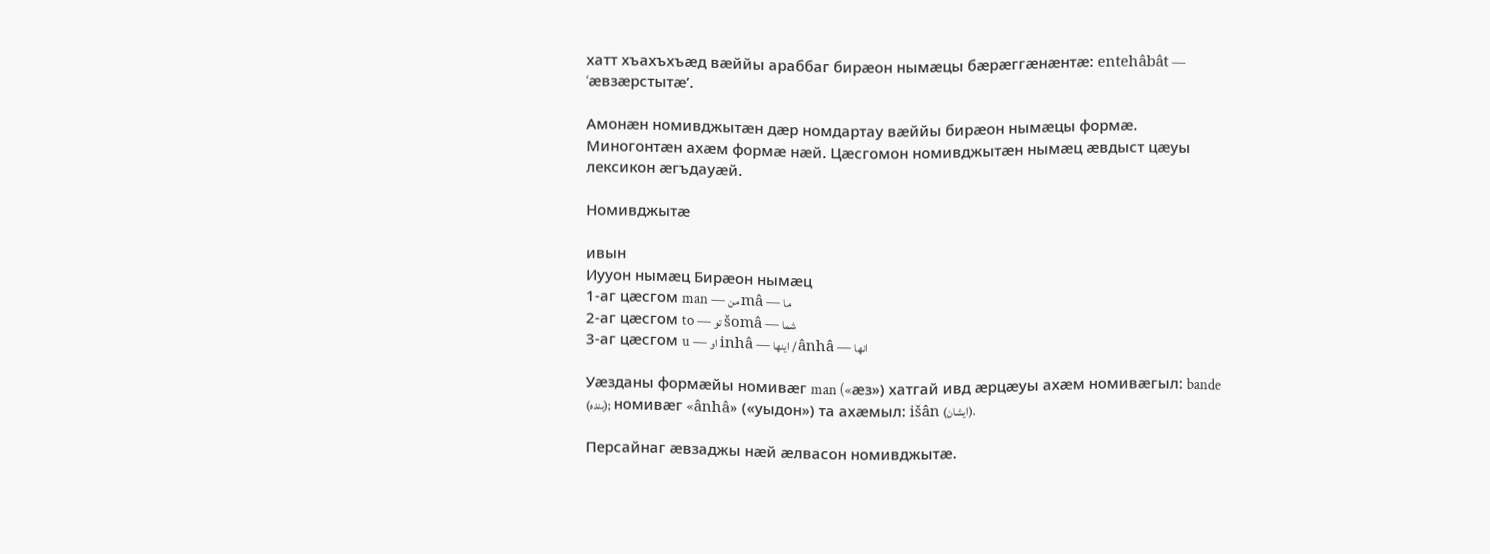хатт хъахъхъæд вæййы араббаг бирæон нымæцы бæрæггæнæнтæ: entehâbât — ‘æвзæрстытæ’.

Амонæн номивджытæн дæр номдартау вæййы бирæон нымæцы формæ. Миногонтæн ахæм формæ нæй. Цæсгомон номивджытæн нымæц æвдыст цæуы лексикон æгъдауæй.

Номивджытæ

ивын
Иууон нымæц Бирæон нымæц
1-аг цæсгом man — من mâ — ما
2-аг цæсгом to — تو šomâ — شما
3-аг цæсгом u — او inhâ — اینها / ânhâ — انها

Уæзданы формæйы номивæг man («æз») хатгай ивд æрцæуы ахæм номивæгыл: bande (بنده); номивæг «ânhâ» («уыдон») та ахæмыл: išân (ایشان).

Персайнаг æвзаджы нæй æлвасон номивджытæ.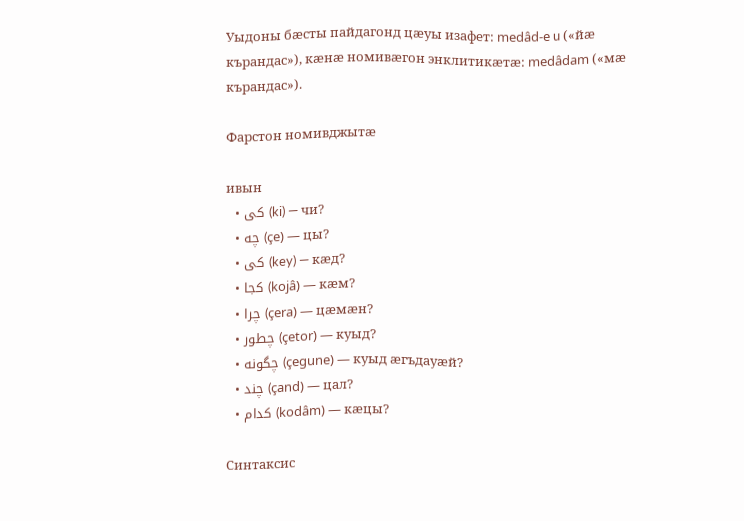Уыдоны бæсты пайдагонд цæуы изафет: medâd-e u («йæ кърандас»), кæнæ номивæгон энклитикæтæ: medâdam («мæ кърандас»).

Фарстон номивджытæ

ивын
  • كی (ki) — чи?
  • چه (çe) — цы?
  • كی (key) — кæд?
  • كجا (kojâ) — кæм?
  • چرا (çera) — цæмæн?
  • چطور (çetor) — куыд?
  • چگونه (çegune) — куыд æгъдауæй?
  • چند (çand) — цал?
  • كدام (kodâm) — кæцы?

Синтаксис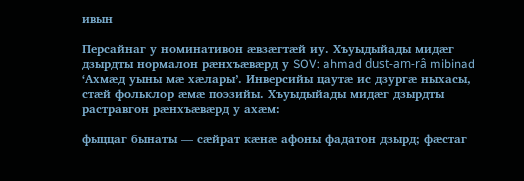ивын

Персайнаг у номинативон æвзæгтæй иу. Хъуыдыйады мидæг дзырдты нормалон рæнхъæвæрд у SOV: ahmad dust-am-râ mibinad ‘Ахмæд уыны мæ хæлары’. Инверсийы цаутæ ис дзургæ ныхасы, стæй фольклор æмæ поэзийы. Хъуыдыйады мидæг дзырдты растравгон рæнхъæвæрд у ахæм:

фыццаг бынаты — сæйрат кæнæ афоны фадатон дзырд; фæстаг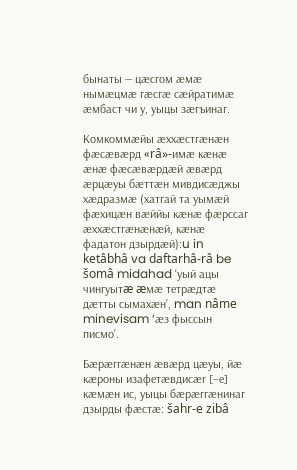бынаты — цæсгом æмæ нымæцмæ гæсгæ сæйратимæ æмбаст чи у, уыцы зæгъинаг.

Комкоммæйы æххæстгæнæн фæсæвæрд «râ»-имæ кæнæ æнæ фæсæвæрдæй æвæрд æрцæуы бæттæн мивдисæджы хæдразмæ (хатгай та уымæй фæхицæн вæййы кæнæ фæрссаг æххæстгæнæнæй, кæнæ фадатон дзырдæй):u in ketâbhâ va daftarhâ-râ be šomâ midahad ‘уый ацы чингуытæ æмæ тетрæдтæ дæтты сымахæн’, man nâme minevisam ‘æз фыссын писмо’.

Бæрæггæнæн æвæрд цæуы, йæ кæроны изафетæвдисæг [–е] кæмæн ис, уыцы бæрæггæнинаг дзырды фæстæ: šahr-e zibâ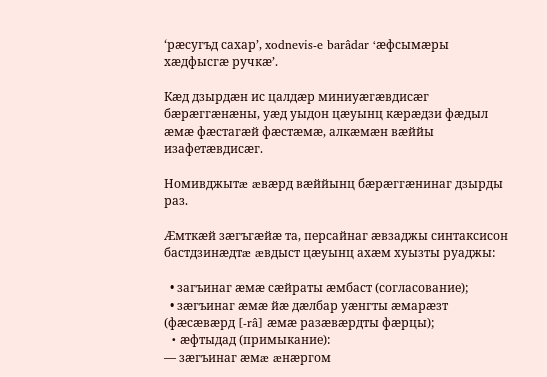‘рæсугъд сахар’, xodnevis-e barâdar ‘æфсымæры хæдфысгæ ручкæ’.

Кæд дзырдæн ис цалдæр миниуæгæвдисæг бæрæггæнæны, уæд уыдон цæуынц кæрæдзи фæдыл æмæ фæстагæй фæстæмæ, алкæмæн вæййы изафетæвдисæг.

Номивджытæ æвæрд вæййынц бæрæггæнинаг дзырды раз.

Æмткæй зæгъгæйæ та, персайнаг æвзаджы синтаксисон бастдзинæдтæ æвдыст цæуынц ахæм хуызты руаджы:

  • загъинаг æмæ сæйраты æмбаст (согласование);
  • зæгъинаг æмæ йæ дæлбар уæнгты æмарæзт (фæсæвæрд [-râ] æмæ разæвæрдты фæрцы);
  • æфтыдад (примыкание):
— зæгъинаг æмæ æнæргом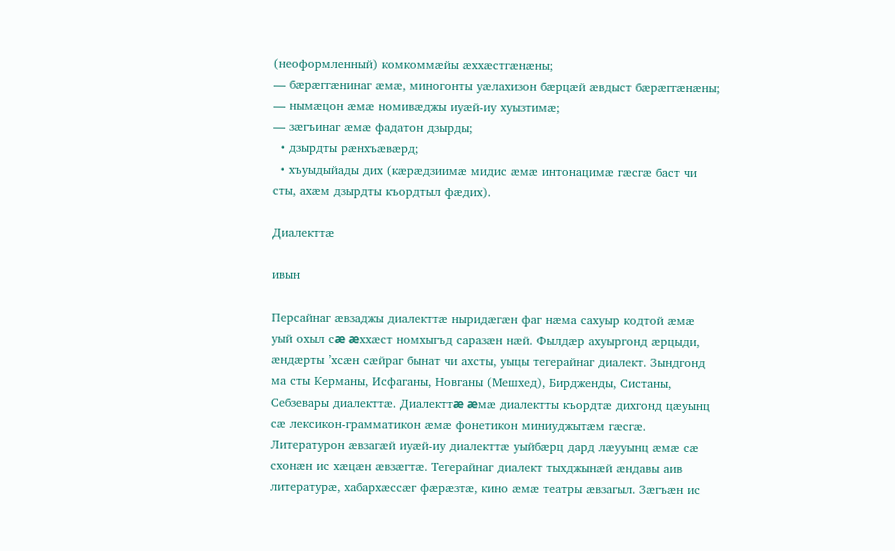(неоформленный) комкоммæйы æххæстгæнæны;
— бæрæггæнинаг æмæ, миногонты уæлахизон бæрцæй æвдыст бæрæггæнæны;
— нымæцон æмæ номивæджы иуæй-иу хуызтимæ;
— зæгъинаг æмæ фадатон дзырды;
  • дзырдты рæнхъæвæрд;
  • хъуыдыйады дих (кæрæдзиимæ мидис æмæ интонацимæ гæсгæ баст чи сты, ахæм дзырдты къордтыл фæдих).

Диалекттæ

ивын

Персайнаг æвзаджы диалекттæ ныридæгæн фаг нæма сахуыр кодтой æмæ уый охыл сæ æххæст номхыгъд саразæн нæй. Фылдæр ахуыргонд æрцыди, æндæрты ’хсæн сæйраг бынат чи ахсты, уыцы тегерайнаг диалект. Зындгонд ма сты Керманы, Исфаганы, Новганы (Мешхед), Бирдженды, Систаны, Себзевары диалекттæ. Диалекттæ æмæ диалектты къордтæ дихгонд цæуынц сæ лексикон-грамматикон æмæ фонетикон миниуджытæм гæсгæ. Литературон æвзагæй иуæй-иу диалекттæ уыйбæрц дард лæууынц æмæ сæ схонæн ис хæцæн æвзæгтæ. Тегерайнаг диалект тыхджынæй æндавы аив литературæ, хабархæссæг фæрæзтæ, кино æмæ театры æвзагыл. Зæгъæн ис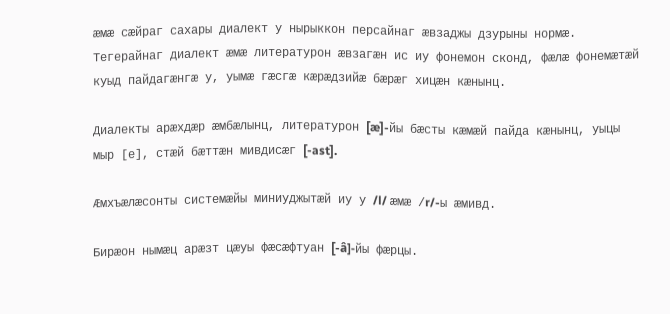æмæ сæйраг сахары диалект у нырыккон персайнаг æвзаджы дзурыны нормæ. Тегерайнаг диалект æмæ литературон æвзагæн ис иу фонемон сконд, фæлæ фонемæтæй куыд пайдагæнгæ у, уымæ гæсгæ кæрæдзийæ бæрæг хицæн кæнынц.

Диалекты арæхдæр æмбæлынц, литературон [æ]-йы бæсты кæмæй пайда кæнынц, уыцы мыр [е], стæй бæттæн мивдисæг [-ast].

Æмхъæлæсонты системæйы миниуджытæй иу у /l/ æмæ /r/-ы æмивд.

Бирæон нымæц арæзт цæуы фæсæфтуан [-â]-йы фæрцы.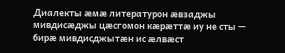Диалекты æмæ литературон æвзаджы мивдисæджы цæсгомон кæрæттæ иу не сты — бирæ мивдисджытæн ис æлвæст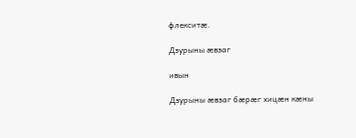флекситæ.

Дзурыны æвзаг

ивын

Дзурыны æвзаг бæрæг хицæн кæны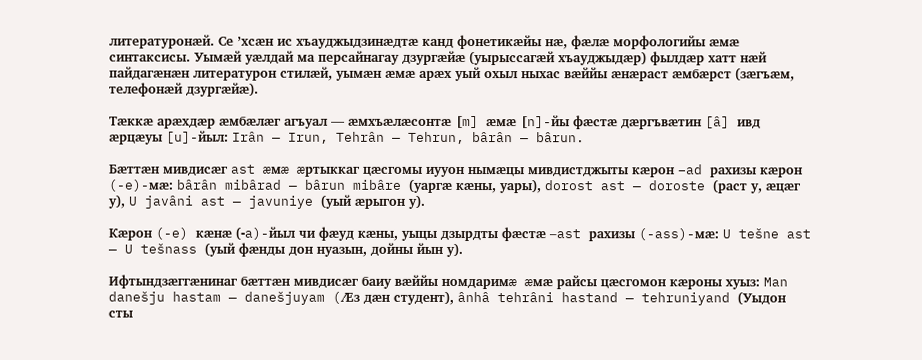литературонæй. Се ’хсæн ис хъауджыдзинæдтæ канд фонетикæйы нæ, фæлæ морфологийы æмæ синтаксисы. Уымæй уæлдай ма персайнагау дзургæйæ (уырыссагæй хъауджыдæр) фылдæр хатт нæй пайдагæнæн литературон стилæй, уымæн æмæ арæх уый охыл ныхас вæййы æнæраст æмбæрст (зæгъæм, телефонæй дзургæйæ).

Тæккæ арæхдæр æмбæлæг агъуал — æмхъæлæсонтæ [m] æмæ [n]-йы фæстæ дæргъвæтин [â] ивд æрцæуы [u]-йыл: Irân — Irun, Tehrân — Tehrun, bârân — bârun.

Бæттæн мивдисæг ast æмæ æртыккаг цæсгомы иууон нымæцы мивдистджыты кæрон –ad рахизы кæрон (-e)-мæ: bârân mibârad — bârun mibâre (уаргæ кæны, уары), dorost ast — doroste (раст у, æцæг у), U javâni ast — javuniye (уый æрыгон у).

Кæрон (-e) кæнæ (-a)-йыл чи фæуд кæны, уыцы дзырдты фæстæ –ast рахизы (-ass)-мæ: U tešne ast — U tešnass (уый фæнды дон нуазын, дойны йын у).

Ифтындзæггæнинаг бæттæн мивдисæг баиу вæййы номдаримæ æмæ райсы цæсгомон кæроны хуыз: Man danešju hastam — danešjuyam (Æз дæн студент), ânhâ tehrâni hastand — tehruniyand (Уыдон сты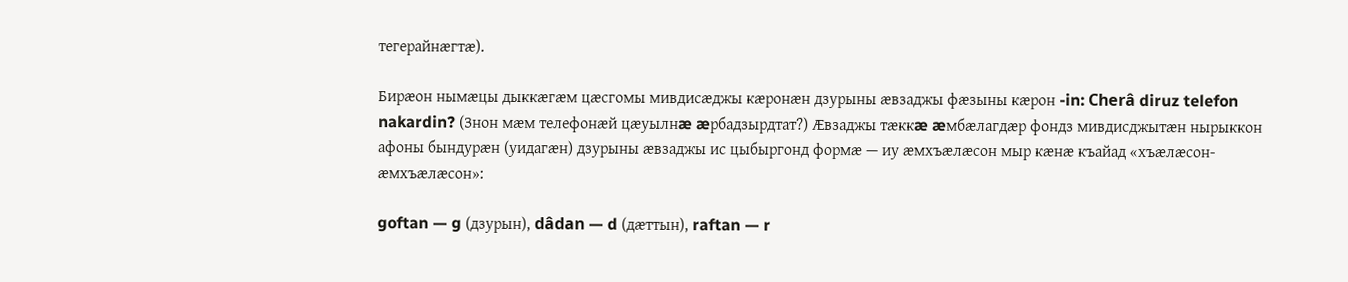тегерайнæгтæ).

Бирæон нымæцы дыккæгæм цæсгомы мивдисæджы кæронæн дзурыны æвзаджы фæзыны кæрон -in: Cherâ diruz telefon nakardin? (Знон мæм телефонæй цæуылнæ æрбадзырдтат?) Æвзаджы тæккæ æмбæлагдæр фондз мивдисджытæн нырыккон афоны бындурæн (уидагæн) дзурыны æвзаджы ис цыбыргонд формæ — иу æмхъæлæсон мыр кæнæ къайад «хъæлæсон-æмхъæлæсон»:

goftan — g (дзурын), dâdan — d (дæттын), raftan — r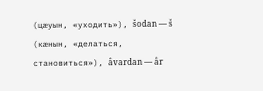(цæуын, «уходить»), šodan — š (кæнын, «делаться, становиться»), âvardan — âr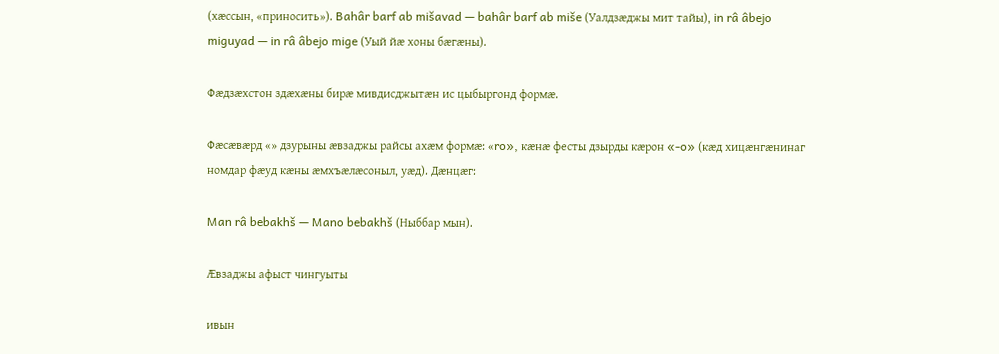(хæссын, «приносить»). Bahâr barf ab mišavad — bahâr barf ab miše (Уалдзæджы мит тайы), in râ âbejo miguyad — in râ âbejo mige (Уый йæ хоны бæгæны).

Фæдзæхстон здæхæны бирæ мивдисджытæн ис цыбыргонд формæ.

Фæсæвæрд «» дзурыны æвзаджы райсы ахæм формæ: «ro», кæнæ фесты дзырды кæрон «-o» (кæд хицæнгæнинаг номдар фæуд кæны æмхъæлæсоныл, уæд). Дæнцæг:

Man râ bebakhš — Mano bebakhš (Ныббар мын).

Æвзаджы афыст чингуыты

ивын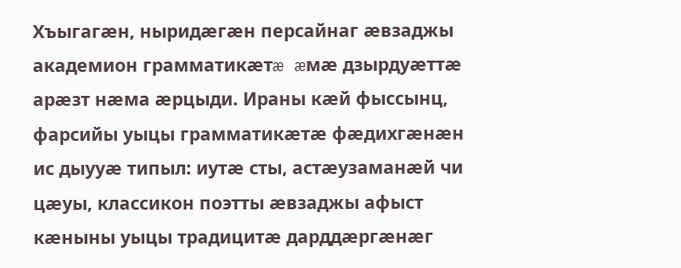Хъыгагæн, ныридæгæн персайнаг æвзаджы академион грамматикæтæ æмæ дзырдуæттæ арæзт нæма æрцыди. Ираны кæй фыссынц, фарсийы уыцы грамматикæтæ фæдихгæнæн ис дыууæ типыл: иутæ сты, астæузаманæй чи цæуы, классикон поэтты æвзаджы афыст кæныны уыцы традицитæ дарддæргæнæг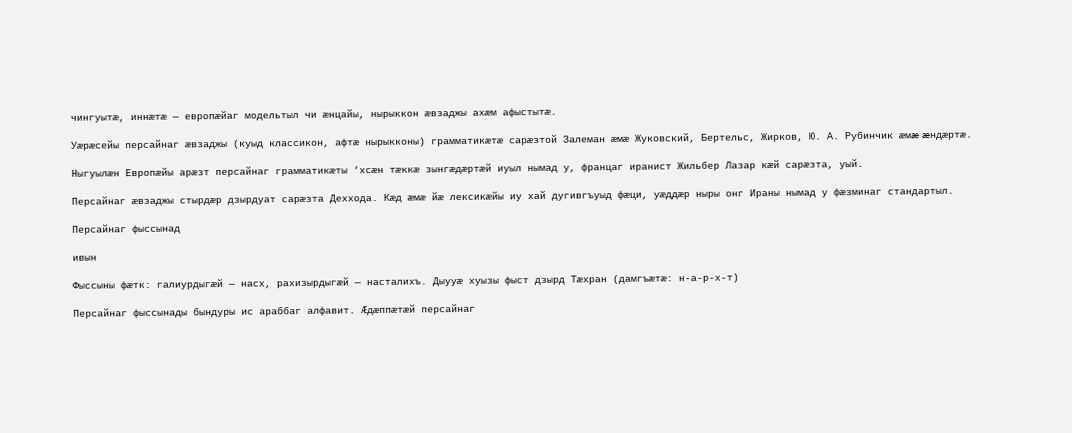чингуытæ, иннæтæ — европæйаг модельтыл чи æнцайы, нырыккон æвзаджы ахæм афыстытæ.

Уæрæсейы персайнаг æвзаджы (куыд классикон, афтæ нырыкконы) грамматикæтæ сарæзтой Залеман æмæ Жуковский, Бертельс, Жирков, Ю. А. Рубинчик æмæ æндæртæ.

Ныгуылæн Европæйы арæзт персайнаг грамматикæты ’хсæн тæккæ зынгæдæртæй иуыл нымад у, францаг иранист Жильбер Лазар кæй сарæзта, уый.

Персайнаг æвзаджы стырдæр дзырдуат сарæзта Деххода. Кæд æмæ йæ лексикæйы иу хай дугивгъуыд фæци, уæддæр ныры онг Ираны нымад у фæзминаг стандартыл.

Персайнаг фыссынад

ивын

Фыссыны фæтк: галиурдыгæй — насх, рахизырдыгæй — насталихъ. Дыууæ хуызы фыст дзырд Тæхран (дамгъæтæ: н-а-р-х-т)

Персайнаг фыссынады бындуры ис араббаг алфавит. Æдæппæтæй персайнаг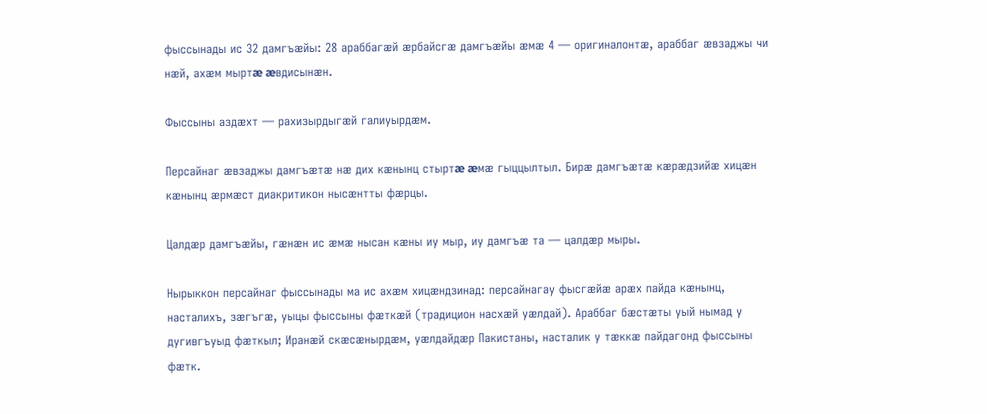фыссынады ис 32 дамгъæйы: 28 араббагæй æрбайсгæ дамгъæйы æмæ 4 — оригиналонтæ, араббаг æвзаджы чи нæй, ахæм мыртæ æвдисынæн.

Фыссыны аздæхт — рахизырдыгæй галиуырдæм.

Персайнаг æвзаджы дамгъæтæ нæ дих кæнынц стыртæ æмæ гыццылтыл. Бирæ дамгъæтæ кæрæдзийæ хицæн кæнынц æрмæст диакритикон нысæнтты фæрцы.

Цалдæр дамгъæйы, гæнæн ис æмæ нысан кæны иу мыр, иу дамгъæ та — цалдæр мыры.

Нырыккон персайнаг фыссынады ма ис ахæм хицæндзинад: персайнагау фысгæйæ арæх пайда кæнынц, насталихъ, зæгъгæ, уыцы фыссыны фæткæй (традицион насхæй уæлдай). Араббаг бæстæты уый нымад у дугивгъуыд фæткыл; Иранæй скæсæнырдæм, уæлдайдæр Пакистаны, насталик у тæккæ пайдагонд фыссыны фæтк.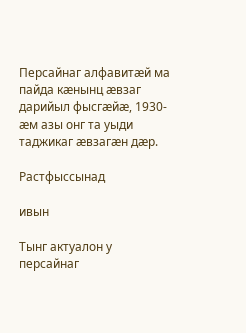Персайнаг алфавитæй ма пайда кæнынц æвзаг дарийыл фысгæйæ, 1930-æм азы онг та уыди таджикаг æвзагæн дæр.

Растфыссынад

ивын

Тынг актуалон у персайнаг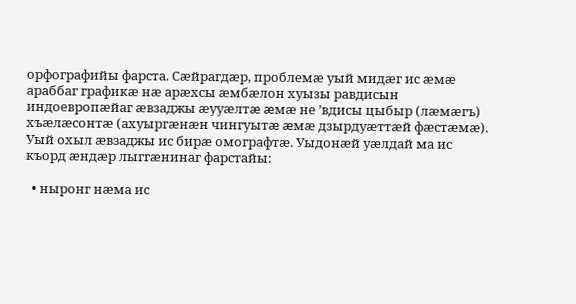орфографийы фарста. Сæйрагдæр, проблемæ уый мидæг ис æмæ араббаг графикæ нæ арæхсы æмбæлон хуызы равдисын индоевропæйаг æвзаджы æууæлтæ æмæ не ’вдисы цыбыр (лæмæгъ) хъæлæсонтæ (ахуыргæнæн чингуытæ æмæ дзырдуæттæй фæстæмæ). Уый охыл æвзаджы ис бирæ омографтæ. Уыдонæй уæлдай ма ис къорд æндæр лыггæнинаг фарстайы:

  • ныронг нæма ис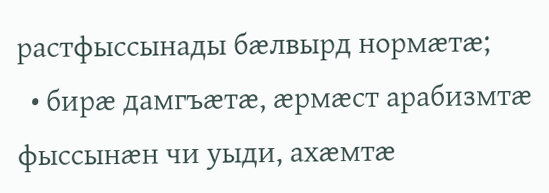растфыссынады бæлвырд нормæтæ;
  • бирæ дамгъæтæ, æрмæст арабизмтæ фыссынæн чи уыди, ахæмтæ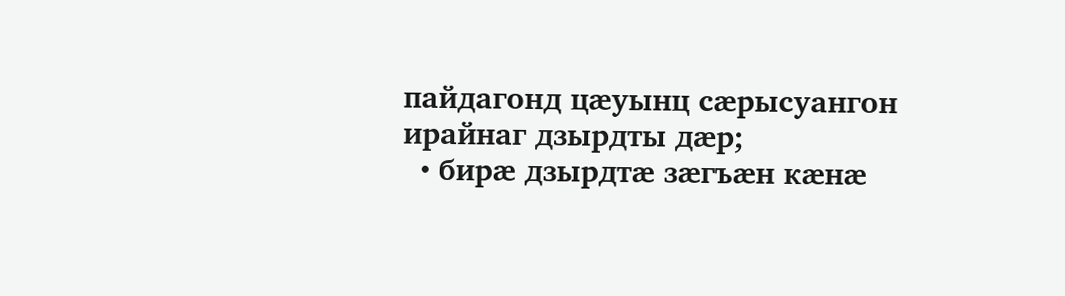пайдагонд цæуынц сæрысуангон ирайнаг дзырдты дæр;
  • бирæ дзырдтæ зæгъæн кæнæ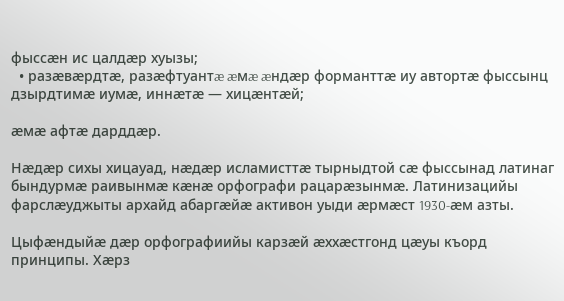фыссæн ис цалдæр хуызы;
  • разæвæрдтæ, разæфтуантæ æмæ æндæр форманттæ иу автортæ фыссынц дзырдтимæ иумæ, иннæтæ — хицæнтæй;

æмæ афтæ дарддæр.

Нæдæр сихы хицауад, нæдæр исламисттæ тырныдтой сæ фыссынад латинаг бындурмæ раивынмæ кæнæ орфографи рацарæзынмæ. Латинизацийы фарслæуджыты архайд абаргæйæ активон уыди æрмæст 1930-æм азты.

Цыфæндыйæ дæр орфографиийы карзæй æххæстгонд цæуы къорд принципы. Хæрз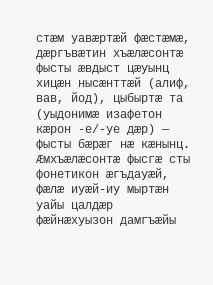стæм уавæртæй фæстæмæ, дæргъвæтин хъæлæсонтæ фысты æвдыст цæуынц хицæн нысæнттæй (алиф, вав, йод), цыбыртæ та (уыдонимæ изафетон кæрон -е/-уе дæр) — фысты бæрæг нæ кæнынц. Æмхъæлæсонтæ фысгæ сты фонетикон æгъдауæй, фæлæ иуæй-иу мыртæн уайы цалдæр фæйнæхуызон дамгъæйы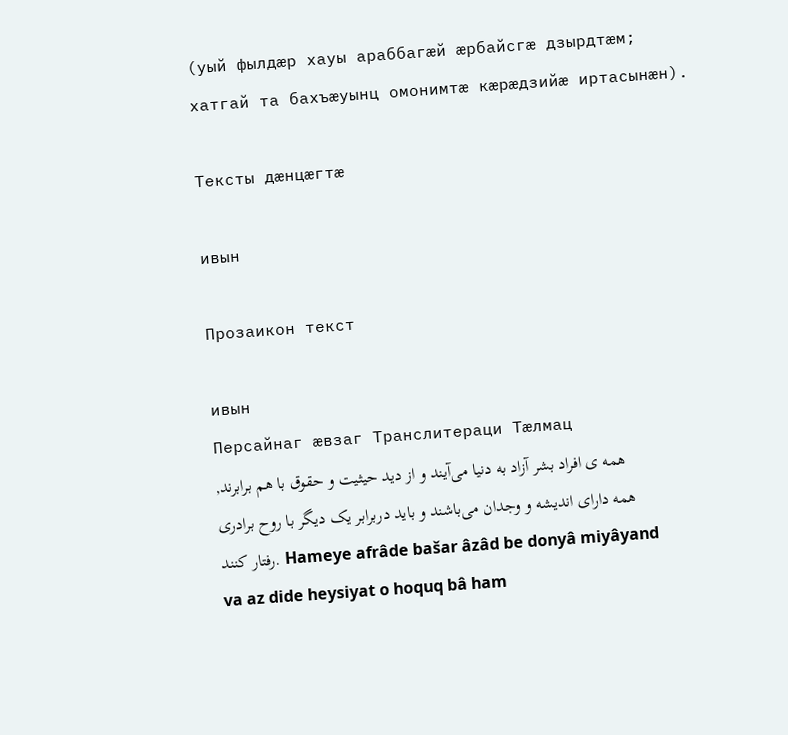(уый фылдæр хауы араббагæй æрбайсгæ дзырдтæм; хатгай та бахъæуынц омонимтæ кæрæдзийæ иртасынæн).

Тексты дæнцæгтæ

ивын

Прозаикон текст

ивын
Персайнаг æвзаг Транслитераци Тæлмац
همه ی افراد بشر آزاد به دنیا می‌آیند و از دید حیثیت و حقوق با هم برابرند, همه دارای اندیشه و وجدان می‌باشند و باید دربرابر یک دیگر با روح برادری رفتار کنند. Hameye afrâde bašar âzâd be donyâ miyâyand va az dide heysiyat o hoquq bâ ham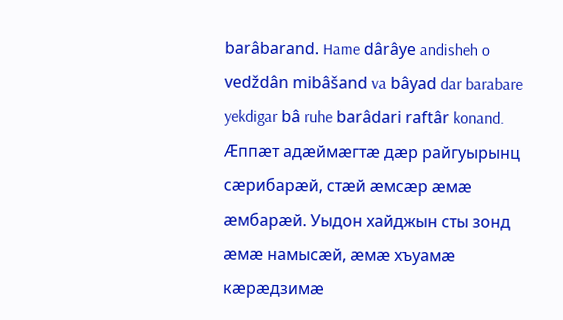barâbarand. Hame dârâye andisheh o vedždân mibâšand va bâyad dar barabare yekdigar bâ ruhe barâdari raftâr konand. Æппæт адæймæгтæ дæр райгуырынц сæрибарæй, стæй æмсæр æмæ æмбарæй. Уыдон хайджын сты зонд æмæ намысæй, æмæ хъуамæ кæрæдзимæ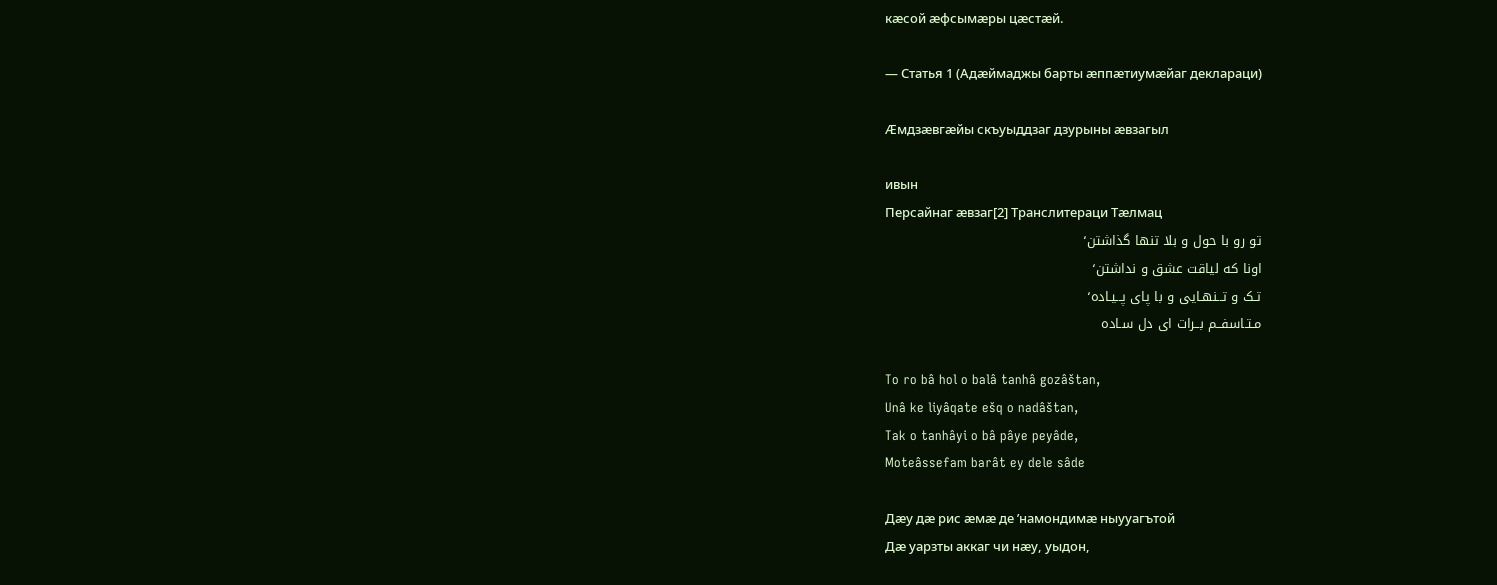кæсой æфсымæры цæстæй.

— Статья 1 (Адæймаджы барты æппæтиумæйаг деклараци)

Æмдзæвгæйы скъуыддзаг дзурыны æвзагыл

ивын
Персайнаг æвзаг[2] Транслитераци Тæлмац
تو رو با حول و بلا تنها گذاشتن٬
اونا که لیاقت عشق و نداشتن٬
تـک و تــنهـایی و با پای پــیـاده٬
مـتـاسفــم بــرات ای دل سـاده

To ro bâ hol o balâ tanhâ gozâštan,
Unâ ke liyâqate ešq o nadâštan,
Tak o tanhâyi o bâ pâye peyâde,
Moteâssefam barât ey dele sâde

Дæу дæ рис æмæ де ’намондимæ ныууагътой
Дæ уарзты аккаг чи нæу, уыдон,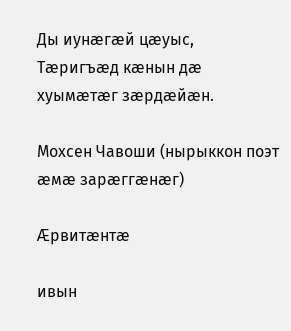Ды иунæгæй цæуыс,
Тæригъæд кæнын дæ хуымæтæг зæрдæйæн.

Мохсен Чавоши (нырыккон поэт æмæ зарæггæнæг)

Æрвитæнтæ

ивын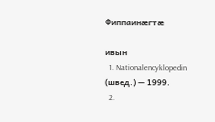Фиппаинæгтæ

ивын
  1. Nationalencyklopedin (швед.) — 1999.
  2.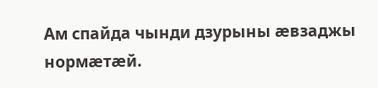Ам спайда чынди дзурыны æвзаджы нормæтæй.